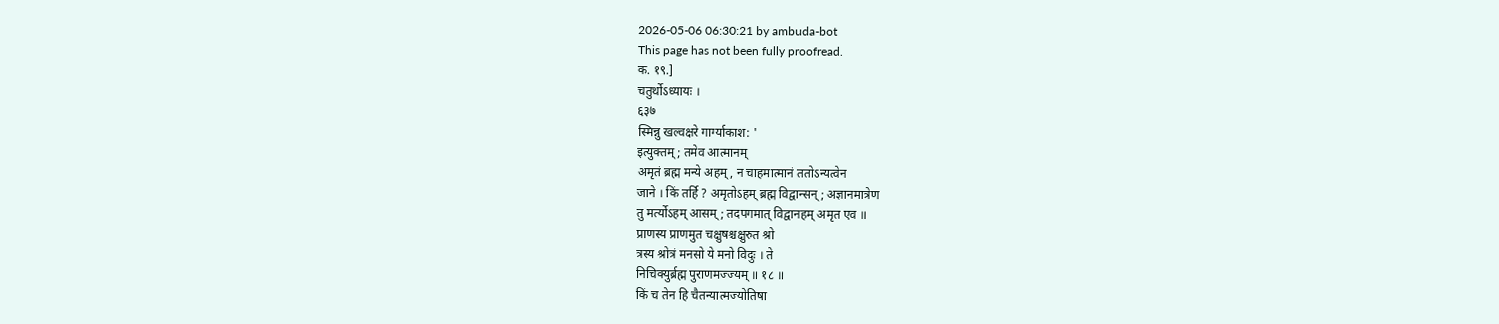2026-05-06 06:30:21 by ambuda-bot
This page has not been fully proofread.
क. १९.]
चतुर्थोऽध्यायः ।
६३७
स्मिन्नु खल्वक्षरे गार्ग्याकाश: '
इत्युक्तम् ; तमेव आत्मानम्
अमृतं ब्रह्म मन्ये अहम्, न चाहमात्मानं ततोऽन्यत्वेन
जाने । किं तर्हि ? अमृतोऽहम् ब्रह्म विद्वान्सन्; अज्ञानमात्रेण
तु मर्त्योऽहम् आसम् ; तदपगमात् विद्वानहम् अमृत एव ॥
प्राणस्य प्राणमुत चक्षुषश्चक्षुरुत श्रो
त्रस्य श्रोत्रं मनसो ये मनो विदुः । ते
निचिक्युर्ब्रह्म पुराणमज्ज्यम् ॥ १८ ॥
किं च तेन हि चैतन्यात्मज्योतिषा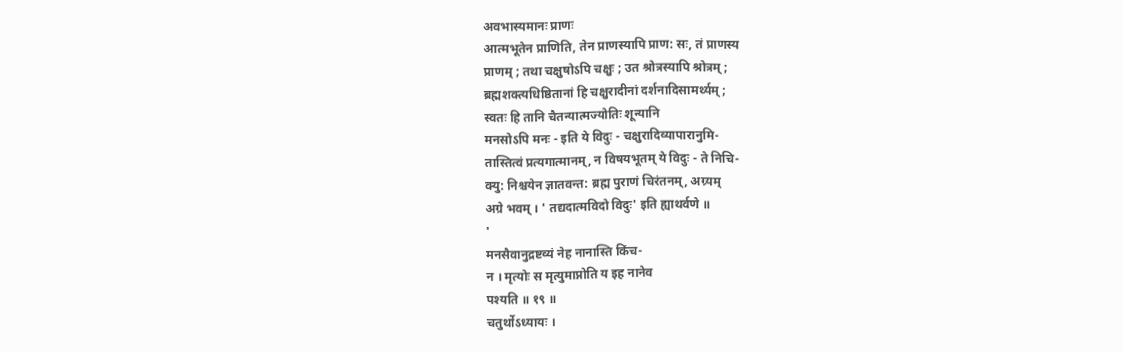अवभास्यमानः प्राणः
आत्मभूतेन प्राणिति, तेन प्राणस्यापि प्राण: सः, तं प्राणस्य
प्राणम् ; तथा चक्षुषोऽपि चक्षुः ; उत श्रोत्रस्यापि श्रोत्रम् ;
ब्रह्मशक्त्यधिष्ठितानां हि चक्षुरादीनां दर्शनादिसामर्थ्यम् ;
स्वतः हि तानि चैतन्यात्मज्योतिः शून्यानि
मनसोऽपि मनः - इति ये विदुः - चक्षुरादिव्यापारानुमि-
तास्तित्वं प्रत्यगात्मानम्, न विषयभूतम् ये विदुः - ते निचि-
क्यु: निश्चयेन ज्ञातवन्त: ब्रह्म पुराणं चिरंतनम्, अग्र्यम्
अग्रे भवम् । ' तद्यदात्मविदो विदुः' इति ह्याथर्वणे ॥
'
मनसैवानुद्रष्टव्यं नेह नानास्ति किंच-
न । मृत्योः स मृत्युमाप्नोति य इह नानेव
पश्यति ॥ १९ ॥
चतुर्थोऽध्यायः ।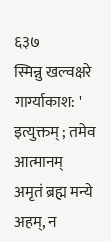६३७
स्मिन्नु खल्वक्षरे गार्ग्याकाश: '
इत्युक्तम् ; तमेव आत्मानम्
अमृतं ब्रह्म मन्ये अहम्, न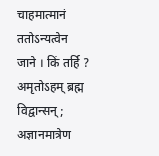चाहमात्मानं ततोऽन्यत्वेन
जाने । किं तर्हि ? अमृतोऽहम् ब्रह्म विद्वान्सन्; अज्ञानमात्रेण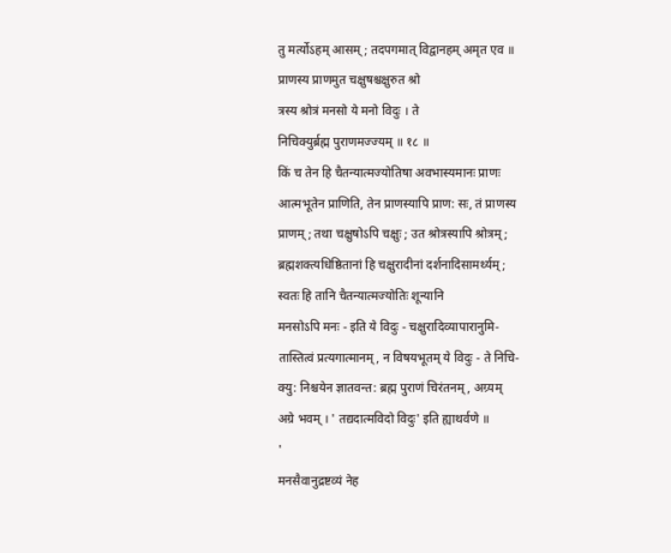तु मर्त्योऽहम् आसम् ; तदपगमात् विद्वानहम् अमृत एव ॥
प्राणस्य प्राणमुत चक्षुषश्चक्षुरुत श्रो
त्रस्य श्रोत्रं मनसो ये मनो विदुः । ते
निचिक्युर्ब्रह्म पुराणमज्ज्यम् ॥ १८ ॥
किं च तेन हि चैतन्यात्मज्योतिषा अवभास्यमानः प्राणः
आत्मभूतेन प्राणिति, तेन प्राणस्यापि प्राण: सः, तं प्राणस्य
प्राणम् ; तथा चक्षुषोऽपि चक्षुः ; उत श्रोत्रस्यापि श्रोत्रम् ;
ब्रह्मशक्त्यधिष्ठितानां हि चक्षुरादीनां दर्शनादिसामर्थ्यम् ;
स्वतः हि तानि चैतन्यात्मज्योतिः शून्यानि
मनसोऽपि मनः - इति ये विदुः - चक्षुरादिव्यापारानुमि-
तास्तित्वं प्रत्यगात्मानम्, न विषयभूतम् ये विदुः - ते निचि-
क्यु: निश्चयेन ज्ञातवन्त: ब्रह्म पुराणं चिरंतनम्, अग्र्यम्
अग्रे भवम् । ' तद्यदात्मविदो विदुः' इति ह्याथर्वणे ॥
'
मनसैवानुद्रष्टव्यं नेह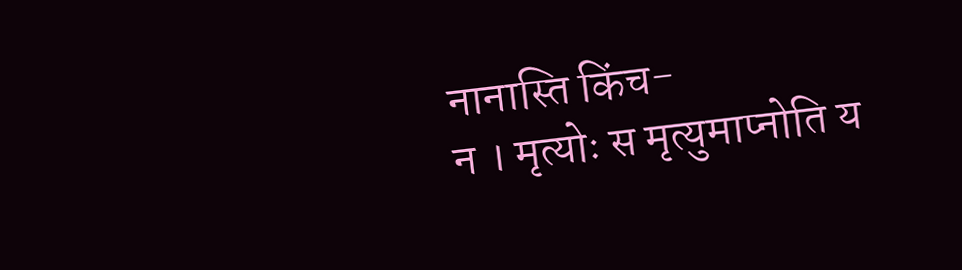नानास्ति किंच-
न । मृत्योः स मृत्युमाप्नोति य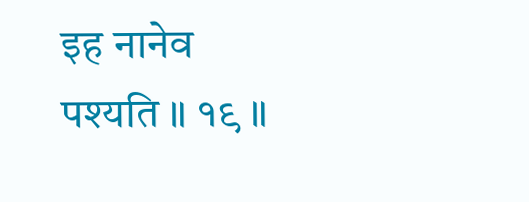इह नानेव
पश्यति ॥ १९ ॥